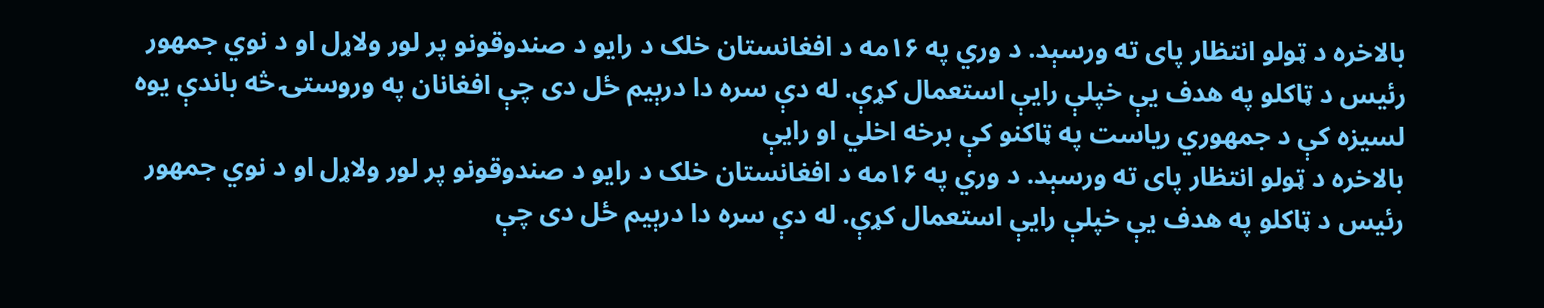بالاخره د ټولو انتظار پای ته ورسېد. د وري په ۱۶مه د افغانستان خلک د رایو د صندوقونو پر لور ولاړل او د نوي جمهور رئیس د ټاکلو په هدف یې خپلې رایې استعمال کړې. له دې سره دا درېیم ځل دی چې افغانان په وروستۍ څه باندې یوه لسیزه کې د جمهوري ریاست په ټاکنو کې برخه اخلي او رایې
بالاخره د ټولو انتظار پای ته ورسېد. د وري په ۱۶مه د افغانستان خلک د رایو د صندوقونو پر لور ولاړل او د نوي جمهور رئیس د ټاکلو په هدف یې خپلې رایې استعمال کړې. له دې سره دا درېیم ځل دی چې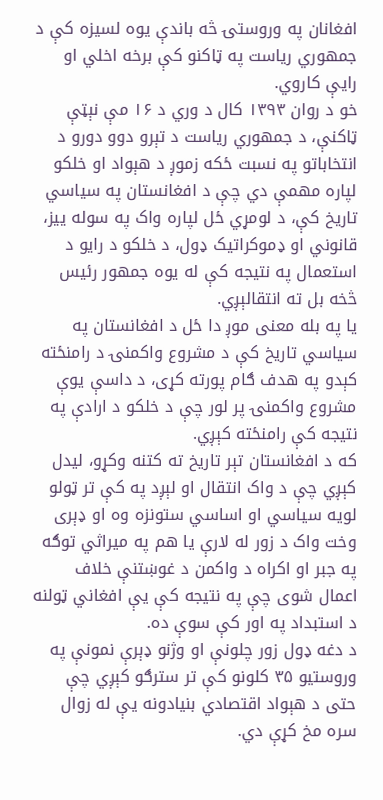افغانان په وروستۍ څه باندې یوه لسیزه کې د جمهوري ریاست په ټاکنو کې برخه اخلي او رایې کاروي.
خو د روان ۱۳۹۳ کال د وري د ۱۶ مې نېټې ټاکنې، د جمهوري ریاست د تېرو دوو دورو د انتخاباتو په نسبت ځکه زموږ د هېواد او خلکو لپاره مهمې دي چې د افغانستان په سیاسي تاریخ كې، د لومړي ځل لپاره واک په سوله ییز، قانوني او ډموکراتیک ډول، د خلکو د رایو د استعمال په نتیجه کې له یوه جمهور رئیس څخه بل ته انتقالېږي.
یا په بله معنی موږ دا ځل د افغانستان په سیاسي تاریخ کې د مشروع واکمنۍ د رامنځته کېدو په هدف ګام پورته کړی، د داسې یوې مشروع واکمنۍ پر لور چې د خلکو د ارادې په نتیجه کې رامنځته کېږي.
که د افغانستان تېر تاریخ ته کتنه وکړو، لیدل کېږي چې د واک انتقال او لېږد په کې تر ټولو لویه سیاسي او اساسي ستونزه وه او ډېری وخت واک د زور له لارې یا هم په میراثي توګه په جبر او اکراه د واکمن د غوښتنې خلاف اعمال شوی چې په نتیجه کې یې افغاني ټولنه د استبداد په اور کې سوې ده.
د دغه ډول زور چلونې او وژنو ډېرې نمونې په وروستیو ۳۵ کلونو کې تر سترګو کېږي چې حتى د هېواد اقتصادي بنیادونه یې له زوال سره مخ کړې دي.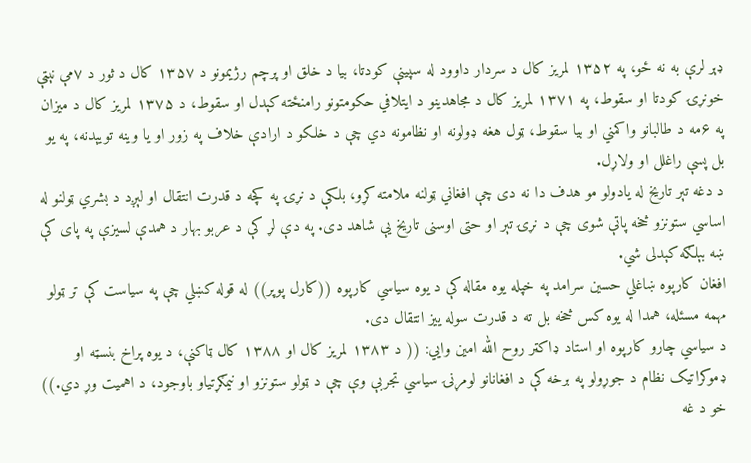ډېر لرې به نه ځو، په ۱۳۵۲ لمریز کال د سردار داوود له سپینې کودتا، بیا د خلق او پرچم رژیمونو د ۱۳۵۷ کال د ثور د ۷مې نېټې خونړۍ کودتا او سقوط، په ۱۳۷۱ لمریز کال د مجاهدینو د ایتلافي حکومتونو رامنځته کېدل او سقوط، د ۱۳۷۵ لمریز کال د میزان په ۶مه د طالبانو واکمني او بیا سقوط، ټول هغه ډولونه او نظامونه دي چې د خلکو د ارادې خلاف په زور او یا وینه تویېدنه، په یو بل پسې راغلل او ولاړل.
د دغه تېر تاریخ له یادولو مو هدف دا نه دی چې افغاني ټولنه ملامته کړو، بلکې د نړۍ په کچه د قدرت انتقال او لېږد د بشري ټولنو له اساسي ستونزو څخه پاتې شوی چې د نړۍ تېر او حتى اوسنی تاریخ یې شاهد دی. په دې لړ كې د عربو بهار د همدې لسیزې په پای کې ښه بېلګه کېدلی شي.
افغان کارپوه ښاغلي حسین سرامد په خپله یوه مقاله کې د یوه سیاسي کارپوه ((کارل پوپر)) له قوله کښلي چې په سیاست کې تر ټولو مهمه مسئله، همدا له یوه کس څخه بل ته د قدرت سوله ییز انتقال دی.
د سیاسي چارو کارپوه او استاد ډاکټر روح الله امین وايي: (( د ۱۳۸۳ لمریز کال او ۱۳۸۸ کال ټاکنې، د یوه پراخ بنسټه او ډموکراتیک نظام د جوړولو په برخه کې د افغانانو لومړنۍ سیاسي تجربې وې چې د ټولو ستونزو او نیمګړتیاو باوجود، د اهمیت وړ دي.)) خو د غه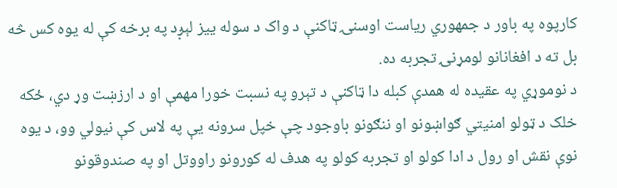کارپوه په باور د جمهوري ریاست اوسنۍ ټاکنې د واک د سوله ییز لېږد په برخه کې له یوه کس څه بل ته د افغانانو لومړنۍ تجربه ده.
د نوموړي په عقیده له همدې کبله دا ټاکنې د تېرو په نسبت خورا مهمې او د ارزښت وړ دي، ځکه خلک د ټولو امنیتي ګواښونو او ننګونو باوجود چې خپل سرونه یې په لاس کې نیولي وو، د یوه نوې نقش او رول د ادا کولو او تجربه کولو په هدف له کورونو راووتل او په صندوقونو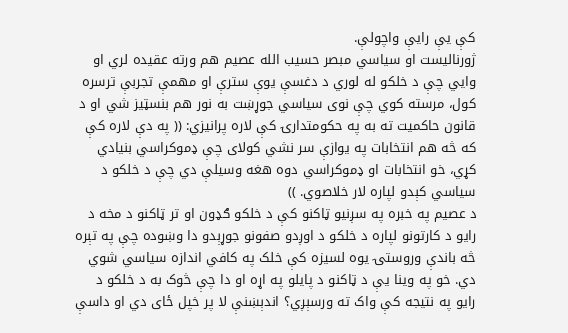کې یې رایې واچولې.
ژورنالیست او سیاسي مبصر حسیب الله عصیم هم ورته عقیده لري او وايي چې د خلکو له لوري د دغسې یوې سترې او مهمې تجربې ترسره کول، مرسته کوي چې نوی سیاسي جوړښت به نور هم بنسټیز شي او د قانون حاکمیت ته به په حکومتدارۍ کې لاره پرانیزي: (( په دې لاره كې که څه هم انتخابات په یوازې سر نشي کولای چې ډموکراسي بنیادي کړي، خو انتخابات او ډموکراسي دوه هغه وسیلې دي چې د خلکو د سیاسي کېدو لپاره لار خلاصوي. ))
د عصیم په خبره په سږنیو ټاکنو کې د خلکو ګډون او تر ټاکنو د مخه د رایو د کارتونو لپاره د خلکو د اوږدو صفونو جوړېدو دا وښوده چې په تېره څه باندې وروستۍ یوه لسیزه کې خلک په کافي اندازه سیاسي شوي دي. خو په وینا یې د ټاکنو د پایلو په اړه او دا چې څوک به د خلکو د رایو په نتیجه کې واک ته ورسېږي؟ اندېښنې لا پر خپل ځای دي او داسې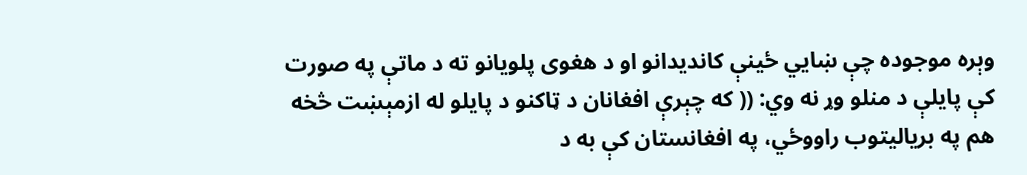وېره موجوده چې ښايي ځینې کاندیدانو او د هغوی پلویانو ته د ماتې په صورت کې پایلې د منلو وړ نه وي: (( که چېرې افغانان د ټاکنو د پایلو له ازمېښت څخه هم په بریالیتوب راووځي، په افغانستان کې به د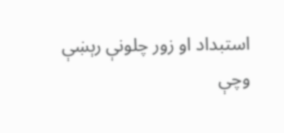استبداد او زور چلونې رېښې وچې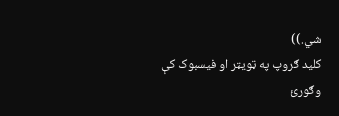شي.))
کلید ګروپ په ټویټر او فیسبوک کې وګورئ